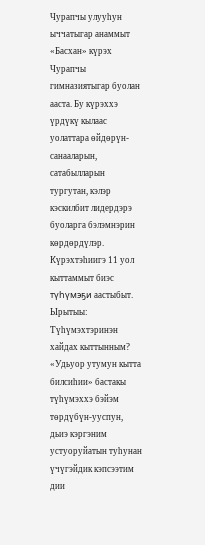Чурапчы улууһун ыччатыгар анаммыт «Басхан» күрэх Чурапчы гимназиятыгар буолан ааста. Бу күрэххэ үрдүкү кылаас уолаттара өйдөрүн-санааларын, сатабылларын тургутан, кэлэр кэскилбит лидердэрэ буоларга бэлэмнэрин көрдөрдүлэр. Күрэхтэһиигэ 11 уол кыттаммыт биэс түһүмэҕи аастыбыт.
Ырытыы: Түһүмэхтэринэн хайдах кыттынным?
«Удьуор утумун кытта билсиһии» бастакы түһүмэххэ бэйэм төрдүбүн-ууспун, дьиэ кэргэним устуоруйатын туһунан үчүгэйдик кэпсээтим дии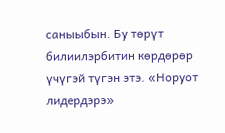саныыбын. Бу төрүт билиилэрбитин көрдөрөр үчүгэй түгэн этэ. «Норуот лидердэрэ»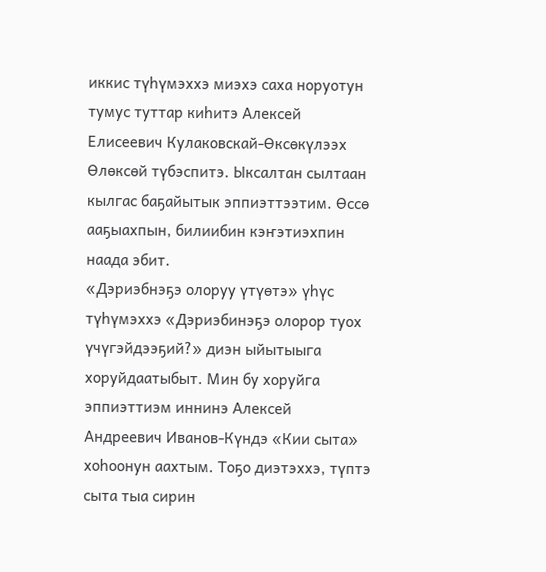иккис түһүмэххэ миэхэ саха норуотун тумус туттар киһитэ Алексей Елисеевич Кулаковскай-Өксөкүлээх Өлөксөй түбэспитэ. Ыксалтан сылтаан кылгас баҕайытык эппиэттээтим. Өссө ааҕыахпын, билиибин кэҥэтиэхпин наада эбит.
«Дэриэбнэҕэ олоруу үтүөтэ» үһүс түһүмэххэ «Дэриэбинэҕэ олорор туох үчүгэйдээҕий?» диэн ыйытыыга хоруйдаатыбыт. Мин бу хоруйга эппиэттиэм иннинэ Алексей Андреевич Иванов-Күндэ «Кии сыта» хоһоонун аахтым. Тоҕо диэтэххэ, түптэ сыта тыа сирин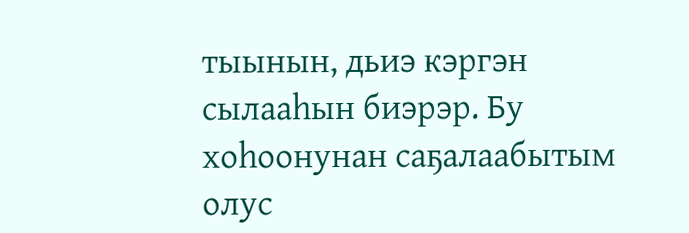тыынын, дьиэ кэргэн сылааһын биэрэр. Бу хоһоонунан саҕалаабытым олус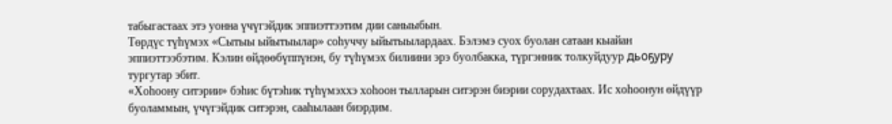табыгастаах этэ уонна үчүгэйдик эппиэттээтим дии саныыбын.
Төрдүс түһүмэх «Сытыы ыйытыылар» соһуччу ыйытыылардаах. Бэлэмэ суох буолан сатаан кыайан эппиэттээбэтим. Кэлин өйдөөбүппүнэн, бу түһүмэх билиини эрэ буолбакка, түргэнник толкуйдуур дьоҕуру тургутар эбит.
«Хоһоону ситэрии» бэһис бүтэһик түһүмэххэ хоһоон тылларын ситэрэн биэрии сорудахтаах. Ис хоһоонун өйдүүр буоламмын, үчүгэйдик ситэрэн, сааһылаан биэрдим.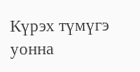Күрэх түмүгэ уонна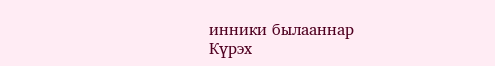инники былааннар
Күрэх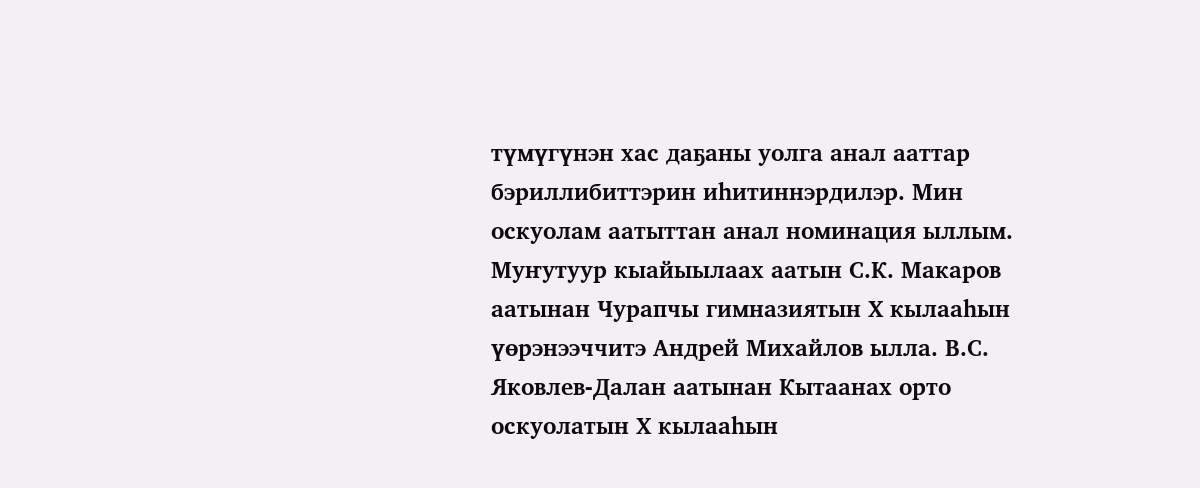түмүгүнэн хас даҕаны уолга анал ааттар бэриллибиттэрин иһитиннэрдилэр. Мин оскуолам аатыттан анал номинация ыллым. Муҥутуур кыайыылаах аатын С.К. Макаров аатынан Чурапчы гимназиятын Х кылааһын үөрэнээччитэ Андрей Михайлов ылла. В.С. Яковлев-Далан аатынан Кытаанах орто оскуолатын Х кылааһын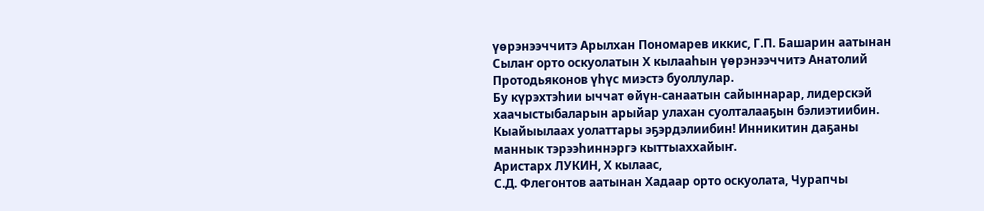үөрэнээччитэ Арылхан Пономарев иккис, Г.П. Башарин аатынан Сылаҥ орто оскуолатын Х кылааһын үөрэнээччитэ Анатолий Протодьяконов үһүс миэстэ буоллулар.
Бу күрэхтэһии ыччат өйүн-санаатын сайыннарар, лидерскэй хаачыстыбаларын арыйар улахан суолталааҕын бэлиэтиибин. Кыайыылаах уолаттары эҕэрдэлиибин! Инникитин даҕаны маннык тэрээһиннэргэ кыттыаххайыҥ.
Аристарх ЛУКИН, Х кылаас,
С.Д. Флегонтов аатынан Хадаар орто оскуолата, Чурапчы